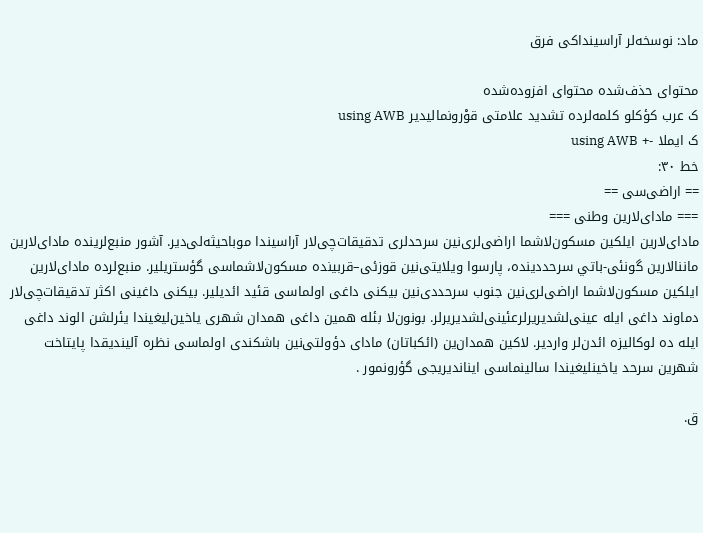ماد: نوسخه‌لر آراسینداکی فرق

محتوای حذف‌شده محتوای افزوده‌شده
ک عرب کؤکلو کلمه‌لرده تشدید علامتی قوْرونمالیدیر using AWB
ک ایملا -+ using AWB
خط ۳۰:
== اراضی‌سی ==
=== مادای‌لارین وطنی ===
مادای‌لارین ایلکین مسکون‌لاشما اراضی‌لری‌نین سرحدلری تدقیقات‌چی‌لار آراسیندا موباحیثه‌لی‌دیر. آشور منبع‌لرینده مادای‌لارین ماننالارین گونئی-باتي سرحددینده، پارسوا ویلایتی‌نین قوزئی–قربینده مسکون‌لاشماسی گؤستریلیر. منبع‌لرده مادای‌لارین ایلکین مسکون‌لاشما اراضی‌لری‌نین جنوب سرحددی‌نین بیکنی داغی اولماسی قئید ائدیلیر. بیکنی داغینی اکثر تدقیقات‌چی‌لار دماوند داغی ایله عینی‌لشدیریرلرعئینی‌لشدیریرلر. بونون‌لا بئله همین داغی همدان شهری یاخین‌لیغیندا یئرلشن الوند داغی ایله ده لوکالیزه ائدن‌لر واردیر. لاکین همدان‌ین (ائکباتان) مادای دؤولتی‌نین باشکندی اولماسی نظره آلیندیقدا پایتاخت شهرین سرحد یاخینلیغیندا سالینماسی ایناندیریجی گؤرونمور .

ق.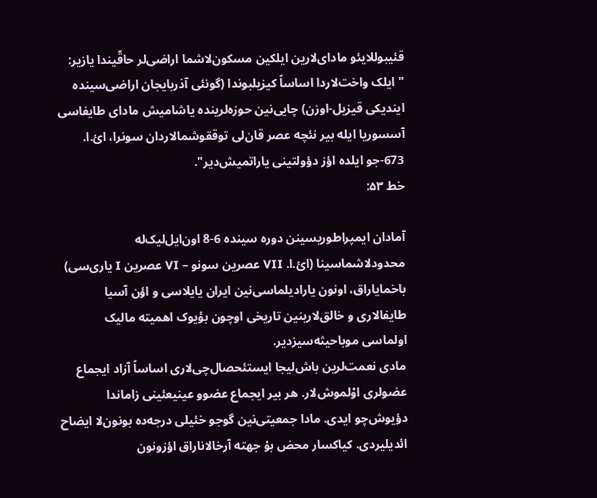قئیبوللایئو مادای‌لارین ایلکین مسکون‌لاشما اراضی‌لر حاقّیندا یازیر: "ایلک واخت‌لاردا اساساً کیزیلبوندا (گونئی آذربایجان اراضی‌سینده ایندیکی قیزیل-اوزن) چایی‌نین حوزه‌لرینده یاشامیش مادای طایفاسی آسسوریا ایله بیر نئچه عصر قان‌لی توققوشمالاردان سونرا، ائ.ا. 673-جو ایلده اؤز دؤولتینی یاراتمیش‌دیر".
خط ۵۳:

آمادان ایمپراطوریسینن دوره سینده 6-8 اون‌ایل‌لیک‌له محدودلاشماسینا (ائ.ا. VII عصرین سونو – VI عصرین I یاری‌سی) باخمایاراق، اونون یارادیلماسی‌نین ایران یایلاسی و اؤن آسیا طایفالاری و خالق‌لارینین تاریخی اوچون بؤیوک اهمیته مالیک اولماسی موباحیثه‌سیزدیر.
مادی نعمت‌لرین باش‌لیجا ایستئحصال‌چی‌لاری اساساً آزاد ایجماع عضولری اوْلموش‌لار. هر بیر ایجماع عضوو عینیعئینی زاماندا دؤیوش‌چو ایدی. مادا جمعیتی‌نین گوجو خئیلی درجه‌ده بونون‌لا ایضاح ائدیلیردی. کیاکسار محض بۇ جهته آرخالاناراق اؤزونون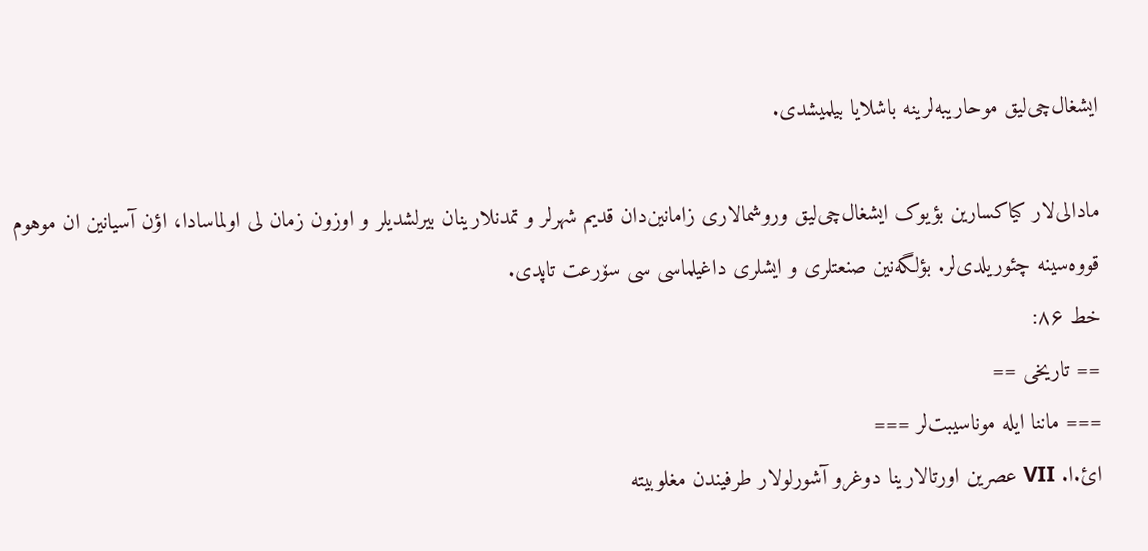ایشغال‌چی‌لیق موحاریبه‌لرینه باشلایا بیلمیشدی.

مادالی‌لار کیاکسارین بؤیوک ایشغال‌چی‌لیق وروشمالاری زامانین‌دان قدیم شهرلر و تمدنلارینان بیرلشدیلر و اوزون زمان لی اولماسادا، اؤن آسیانین ان موهوم قووه‌سینه چئوریلدی‌لر. بؤلگه‌نین صنعتلری و ایشلری داغیلماسی سی سۆرعت تاپدی.
خط ۸۶:
== تاریخی ==
=== ماننا ایله موناسیبت‌لر ===
ائ.ا. VII عصرین اورتالارینا دوغرو آشورلولار طرفیندن مغلوبیته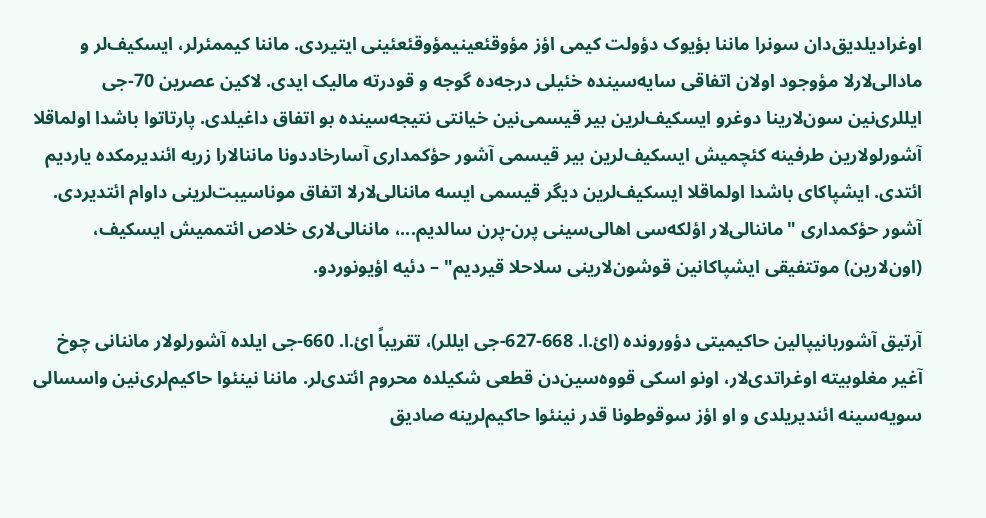اوغرادیلدیق‌دان سونرا ماننا بؤیوک دؤولت کیمی اؤز مؤوقئعینیمؤوقئعئینی ایتیردی. ماننا کیممئرلر، ایسکیف‌لر و مادالی‌لارلا مؤوجود اولان اتفاقی سایه‌سینده خئیلی درجه‌ده گوجه و قودرته مالیک ایدی. لاکین عصرین 70-جی ایللری‌نین سون‌لارینا دوغرو ایسکیف‌لرین بیر قیسمی‌نین خیانتی نتیجه‌سینده بو اتفاق داغیلدی. پارتاتوا باشدا اولماقلا آشورلولارین طرفینه کئچمیش ایسکیف‌لرین بیر قیسمی آشور حؤکمداری آسارخاددونا ماننالارا زربه ائندیرمکده یاردیم ائتدی. ایشپاکای باشدا اولماقلا ایسکیف‌لرین دیگر قیسمی ایسه ماننالی‌لارلا اتفاق موناسیبت‌لرینی داوام ائتدیردی. آشور حؤکمداری "ماننالی‌لار اؤلکه‌سی اهالی‌سینی پرن-پرن سالدیم...، ماننالی‌لاری خلاص ائتممیش ایسکیف، (اون‌لارین) موتتفیقی ایشپاکانین قوشون‌لارینی سلاحلا قیردیم" – دئیه اؤیونوردو.

آرتیق آشوربانیپالین حاکیمیتی دؤورونده (ائ.ا. 668-627-جی ایللر)، تقریباً ائ.ا. 660-جی ایلده آشورلولار ماننانی چوخ آغیر مغلوبیته اوغراتدی‌لار، اونو اسکی قووه‌سین‌دن قطعی شکیلده محروم ائتدی‌لر. ماننا نینئوا حاکیم‌لری‌نین واسسالی سویه‌سینه ائندیریلدی و او اؤز سوقوطونا قدر نینئوا حاکیم‌لرینه صادیق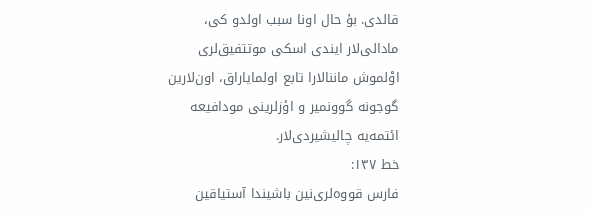قالدی. بۇ حال اونا سبب اولدو کی، مادالی‌لار ایندی اسکی موتتفیق‌لری اوْلموش ماننالارا تابع اولمایاراق، اون‌لارین گوجونه گوونمیر و اؤزلرینی مودافیعه ائتمه‌یه چالیشیردی‌لار.
خط ۱۳۷:
فارس قووه‌لری‌نین باشیندا آستیاقین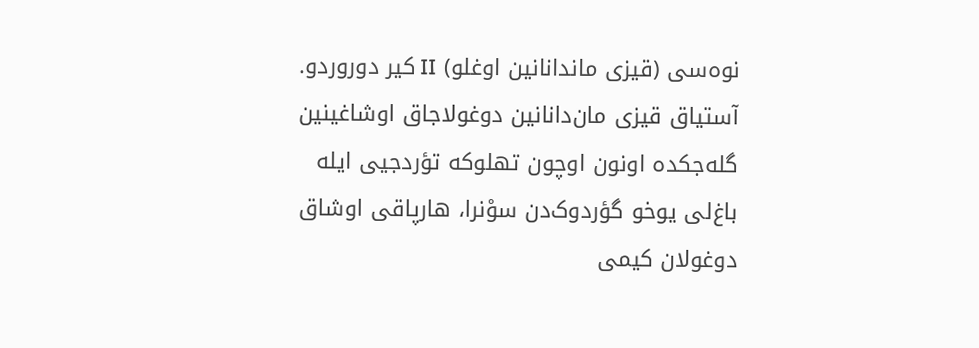نوه‌سی (قیزی ماندانانین اوغلو) II کیر دوروردو. آستیاق قیزی مان‌دانانین دوغولاجاق اوشاغینین گله‌جکده اونون اوچون تهلوکه تؤردجیی ایله باغ‌لی یوخو گؤردوک‌دن سوْنرا، هارپاقی اوشاق دوغولان کیمی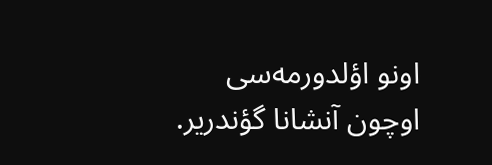اونو اؤلدورمه‌سی اوچون آنشانا گؤندریر.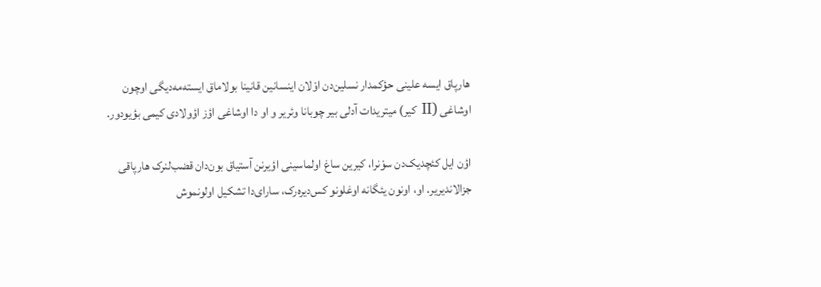هارپاق ایسه علینی حؤکمدار نسلین‌دن اوْلان اینسانین قانینا بولاماق ایسته‌مه‌دیگی اوچون اوشاغی (II کیر) میتریدات آدلی بیر چوبانا وئریر و او دا اوشاغی اؤز اؤولادی کیمی بؤیودور.

اؤن ایل کئچدیک‌دن سوْنرا، کیرین ساغ اولماسینی اؤیرنن آستیاق بون‌دان قضب‌لنرک هارپاقی جزالاندیریر. او، اونون یئگانه اوغلونو کس‌دیره‌رک، سارای‌دا تشکیل اولونموش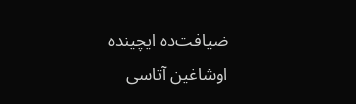ضیافت‌ده ایچینده اوشاغین آتاسی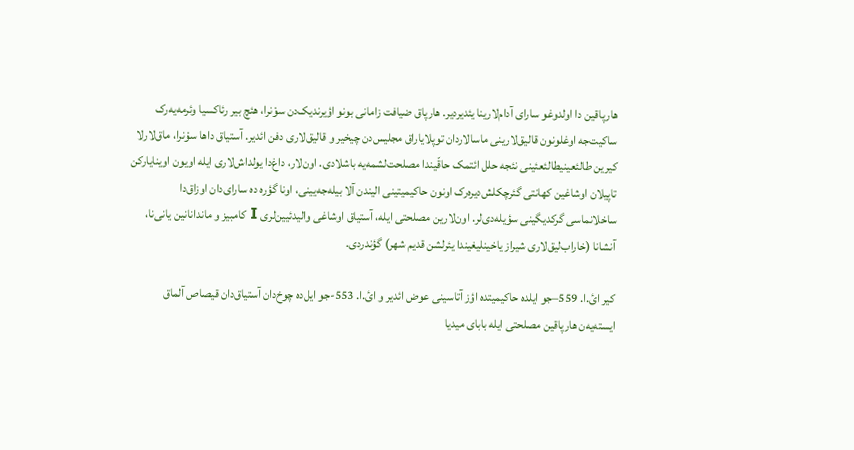هارپاقین دا اولدوغو سارای آدام‌لارینا یئدیردیر. هارپاق ضیافت زامانی بونو اؤیرندیک‌دن سوْنرا، هئچ بیر رئاکسیا وئرمه‌یه‌رک ساکیت‌جه اوغلونون قالیق‌لارینی ماسالاردان توپلایاراق مجلیس‌دن چیخیر و قالیق‌لاری دفن ائدیر. آستیاق داها سوْنرا، ماق‌لارلا کیرین طالئعینیطالئعئینی نئجه حلل ائتمک حاقّیندا مصلحت‌لشمه‌یه باشلادی. اون‌لار، داغ‌دا یولداش‌لاری ایله اویون اوینایارکن تاپیلان اوشاغین کهانتی گئرچکلش‌دیره‌رک اونون حاکیمیتینی الیندن آلا بیله‌جه‌یینی، اونا گؤره ده سارای‌دان اوزاق‌دا ساخلانماسی گرکدیگینی سؤیله‌دی‌لر. اون‌لارین مصلحتی ایله، آستیاق اوشاغی والیدئیین‌لری I کامبیز و ماندانانین یانی‌نا، آنشانا (خاراب‌لیق‌لاری شیراز یاخینلیغیندا یئرلشن قدیم شهر) گؤندردی.

کیر ائ.ا. 559–جو ایلده حاکیمیتده اؤز آتاسینی عوض ائدیر و ائ.ا. 553-جو ایل‌ده چوخ‌دان آستیاق‌دان قیصاص آلماق ایسته‌یه‌ن هارپاقین مصلحتی ایله بابای میدیا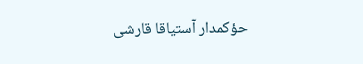حؤکمدار آستیاقا قارشی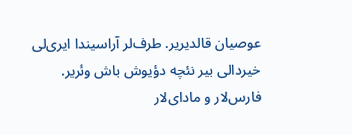عوصیان قالدیریر. طرف‌لر آراسیندا ایری‌لی خیردالی بیر نئچه دؤیوش باش وئریر. فارس‌لار و مادای‌لار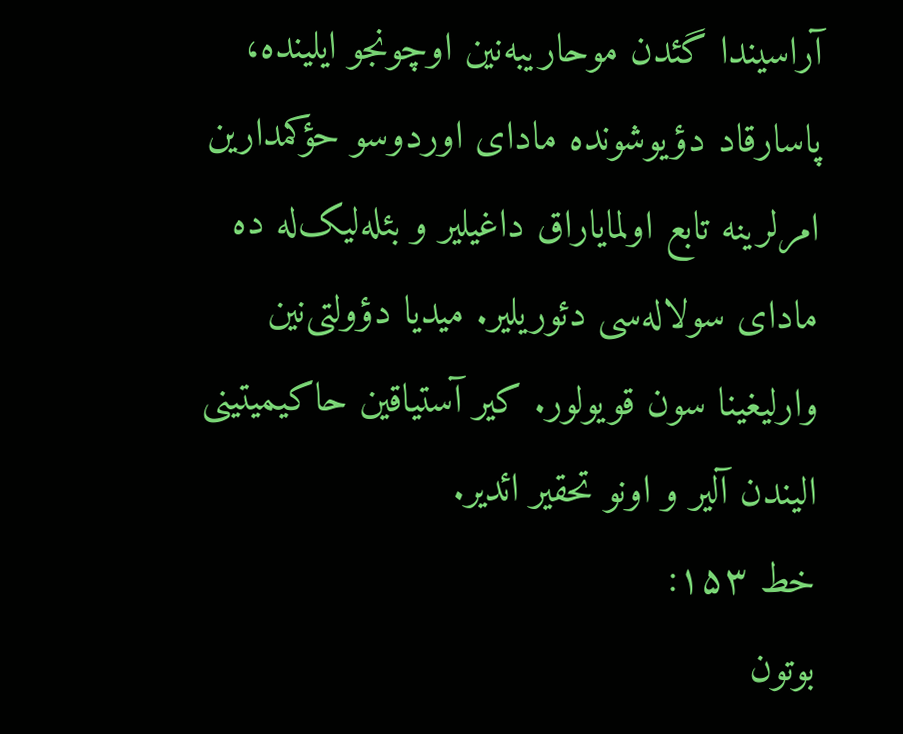آراسیندا گئدن موحاریبه‌نین اوچونجو ایلینده، پاسارقاد دؤیوشونده مادای اوردوسو حؤکمدارین امرلرینه تابع اولمایاراق داغیلیر و بئله‌لیک‌له ده مادای سولاله‌سی دئوریلیر. میدیا دؤولتی‌نین وارلیغینا سون قویولور. کیر آستیاقین حاکیمیتینی الیندن آلیر و اونو تحقیر ائدیر.
خط ۱۵۳:
بوتون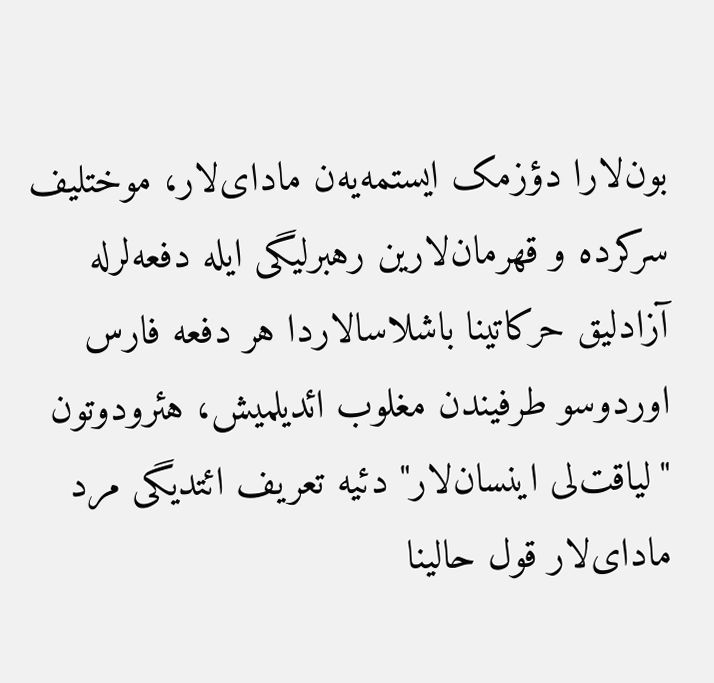بون‌لارا دؤزمک ایستمه‌یه‌ن مادای‌لار، موختلیف سرکرده و قهرمان‌لارین رهبرلیگی ایله دفعه‌لرله آزادلیق حرکاتینا باشلاسالاردا هر دفعه فارس اوردوسو طرفیندن مغلوب ائدیلمیش، هئرودوتون "لیاقت‌لی اینسان‌لار" دئیه تعریف ائتدیگی مرد مادای‌لار قول حالینا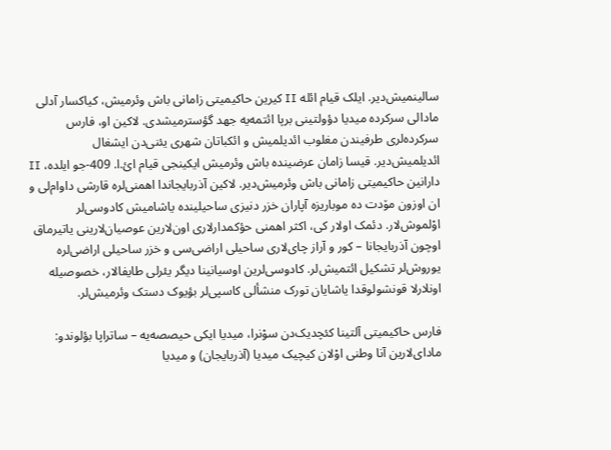سالینمیش‌دیر. ایلک قیام ائله II کیرین حاکیمیتی زامانی باش وئرمیش، کیاکسار آدلی مادالی سرکرده میدیا دؤولتینی برپا ائتمه‌یه جهد گؤسترمیشدی. لاکین او، فارس سرکرده‌لری طرفیندن مغلوب ائدیلمیش و ائکباتان شهری یئنی‌دن ایشغال ائدیلمیش‌دیر. قیسا زامان عرضینده باش وئرمیش ایکینجی قیام ائ.ا. 409-جو ایلده، II دارانین حاکیمیتی زامانی باش وئرمیش‌دیر. لاکین آذربایجاندا اهمنی‌لره قارشی داوام‌لی و ان اوزون مۆدت ده موباریزه آپاران خزر دنیزی ساحیلینده یاشامیش کادوسی‌لر اوْلموش‌لار. دئمک اولار کی، اکثر اهمنی حؤکمدارلاری اون‌لارین عوصیان‌لارینی یاتیرماق اوچون آذربایجانا – کور و آراز چای‌لاری ساحیلی اراضی‌سی و خزر ساحیلی اراضی‌لره یوروش‌لر تشکیل ائتمیش‌لر. کادوسی‌لرین اوسیانینا دیگر یئرلی طایفالار، خصوصیله اونلارلا قونشولوقدا یاشایان تورک منشألی کاسپی‌لر بؤیوک دستک وئرمیش‌لر.

فارس حاکیمیتی آلتینا کئچدیک‌دن سوْنرا، میدیا ایکی حیصصه‌یه – ساتراپا بؤلوندو: مادای‌لارین آنا وطنی اوْلان کیچیک میدیا (آذربایجان) و میدیا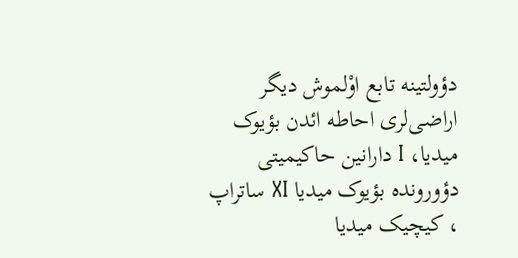دؤولتینه تابع اوْلموش دیگر اراضی‌لری احاطه ائدن بؤیوک میدیا، I دارانین حاکیمیتی دؤورونده بؤیوک میدیا XI ساتراپ ، کیچیک میدیا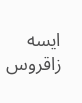ایسه زاقروس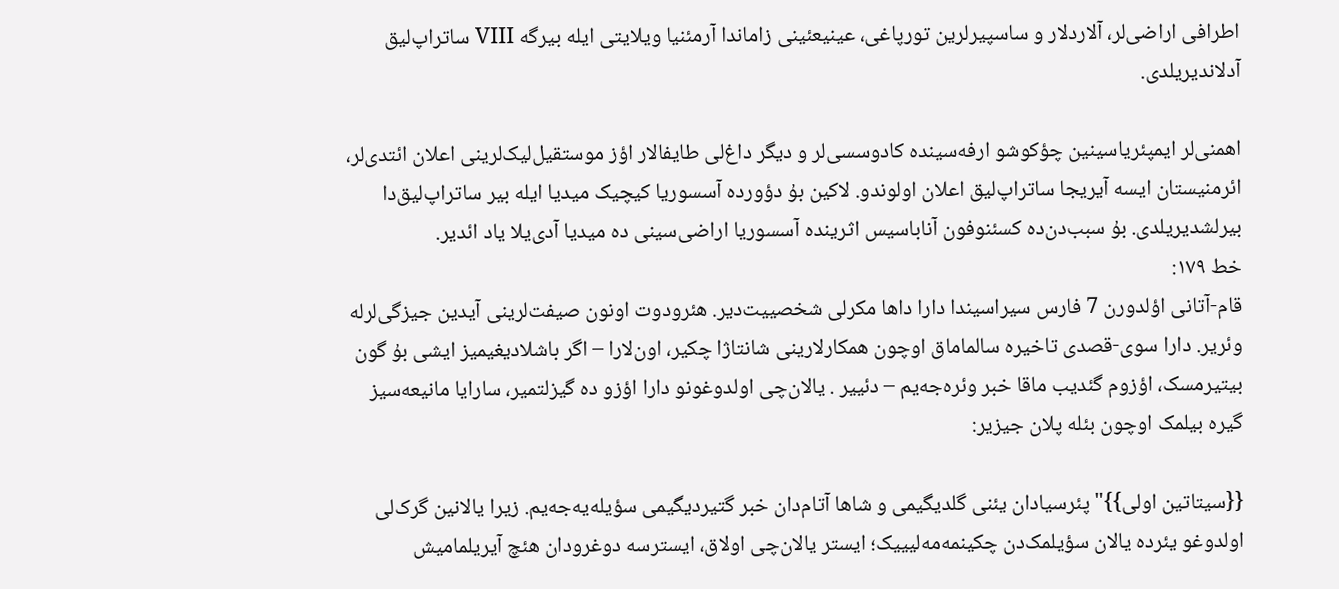اطرافی اراضی‌لر، آلاردلار و ساسپیرلرین تورپاغی، عینیعئینی زاماندا آرمئنیا ویلایتی ایله بیرگه VIII ساتراپ‌لیق آدلاندیریلدی.

اهمنی‌لر ایمپئریاسینین چؤکوشو ارفه‌سینده کادوسسی‌لر و دیگر داغ‌لی طایفالار اؤز موستقیل‌لیک‌لرینی اعلان ائتدی‌لر، ائرمنیستان ایسه آیریجا ساتراپ‌لیق اعلان اولوندو. لاکین بۇ دؤورده آسسوریا کیچیک میدیا ایله بیر ساتراپ‌لیق‌دا بیرلشدیریلدی. بۇ سبب‌دن‌ده کسئنوفون آناباسیس اثرینده آسسوریا اراضی‌سینی ده میدیا آدی‌یلا یاد ائدیر.
خط ۱۷۹:
قام-آتانی اؤلدورن 7 فارس سیراسیندا دارا داها مکرلی شخصییت‌دیر. هئرودوت اونون صیفت‌لرینی آیدین جیزگی‌لرله وئریر. دارا سوی-قصدی تاخیره سالماماق اوچون همکارلارینی شانتاژا چکیر، اون‌لارا – اگر باشلادیغیمیز ایشی بۇ گون بیتیرمسک، اؤزوم گئدیب ماقا خبر وئره‌جه‌یم – دئییر . یالان‌چی اولدوغونو دارا اؤزو ده گیزلتمیر، سارایا مانیعه‌سیز گیره بیلمک اوچون بئله پلان جیزیر:

{{سیتاتین اولی}}"پئرسیادان یئنی گلدیگیمی و شاها آتام‌دان خبر گتیردیگیمی سؤیله‌یه‌جه‌یم. زیرا یالانین گرک‌لی اولدوغو یئرده یالان سؤیلمک‌دن چکینمه‌مه‌لیییک؛ ایستر یالان‌چی اولاق، ایسترسه دوغرودان هئچ آیریلمامیش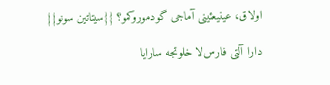اولاق، عینیعئینی آماجی گودموروکمو؟ {{سیتاتین سونو}}

دارا آلتی فارس‌لا خلوتجه سارایا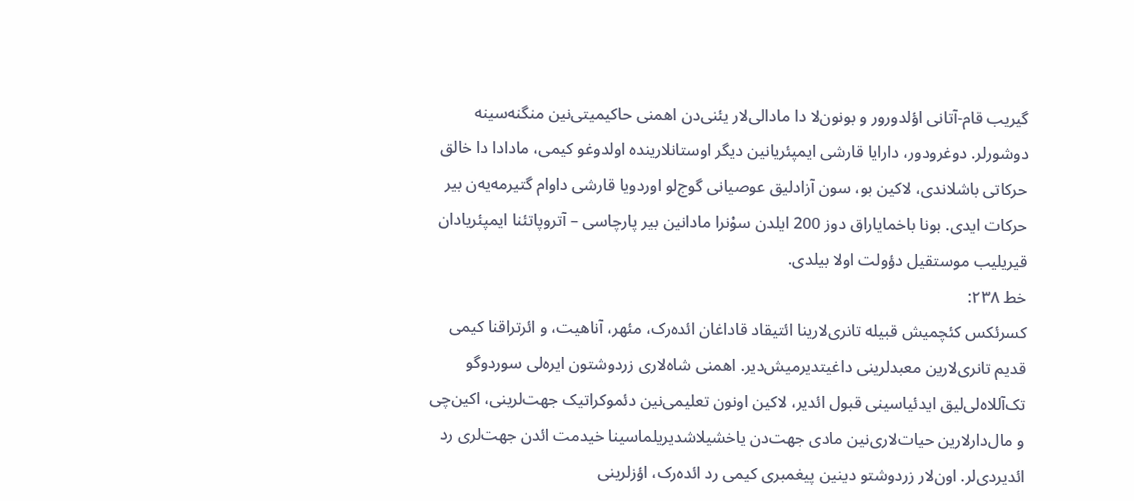گیریب قام-آتانی اؤلدورور و بونون‌لا دا مادالی‌لار یئنی‌دن اهمنی حاکیمیتی‌نین منگنه‌سینه دوشورلر. دوغرودور، دارایا قارشی ایمپئریانین دیگر اوستانلارینده اولدوغو کیمی، مادادا دا خالق حرکاتی باشلاندی، لاکین بو، سون آزادلیق عوصیانی گوج‌لو اوردویا قارشی داوام گتیرمه‌یه‌ن بیر حرکات ایدی. بونا باخمایاراق دوز 200 ایلدن سوْنرا مادانین بیر پارچاسی – آتروپاتئنا ایمپئریادان قیریلیب موستقیل دؤولت اولا بیلدی.
خط ۲۳۸:
کسرئکس کئچمیش قبیله تانری‌لارینا ائتیقاد قاداغان ائده‌رک، مئهر، آناهیت، و ائرتراقنا کیمی قدیم تانری‌لارین معبدلرینی داغیتدیرمیش‌دیر. اهمنی شاه‌لاری زردوشتون ایره‌لی سوردوگو تک‌آللاه‌لی‌لیق ایدئیاسینی قبول ائدیر، لاکین اونون تعلیمی‌نین دئموکراتیک جهت‌لرینی، اکین‌چی و مال‌دارلارین حیات‌لاری‌نین مادی جهت‌دن یاخشیلاشدیریلماسینا خیدمت ائدن جهت‌لری رد ائدیردی‌لر. اون‌لار زردوشتو دینین پیغمبری کیمی رد ائده‌رک، اؤزلرینی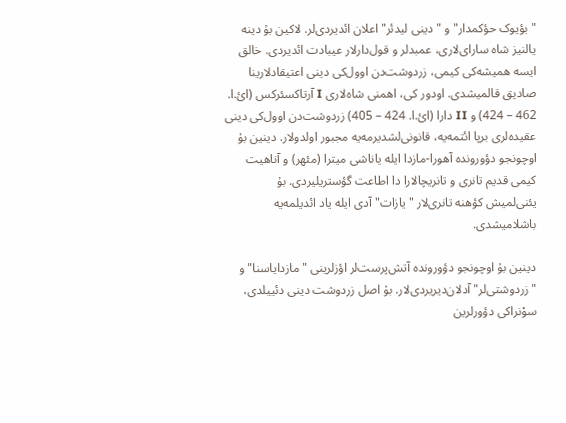"بؤیوک حؤکمدار" و "دینی لیدئر" اعلان ائدیردی‌لر. لاکین بۇ دینه یالنیز شاه سارای‌لاری، عمبدلر و قول‌دارلار عیبادت ائدیردی. خالق ایسه همیشه‌کی کیمی، زردوشت‌دن اوول‌کی دینی اعتیقادلارینا صادیق قالمیشدی. اودور کی، اهمنی شاه‌لاری I آرتاکسئرکس (ائ.ا. 462 – 424) و II دارا (ائ.ا. 424 – 405) زردوشت‌دن اوول‌کی دینی عقیده‌لری برپا ائتمه‌یه، قانونی‌لشدیرمه‌یه مجبور اولدولار. دینین بۇ اوچونجو دؤورونده آهورا-مازدا ایله یاناشی میترا (مئهر) و آناهیت کیمی قدیم تانری و تانریچالارا دا اطاعت گؤستریلیردی. بۇ یئنی‌لمیش کؤهنه تانری‌لار "یازات" آدی ایله یاد ائدیلمه‌یه باشلامیشدی.

دینین بۇ اوچونجو دؤورونده آتش‌پرست‌لر اؤزلرینی "مازدایاسنا" و "زردوشتی‌لر" آدلان‌دیریردی‌لار. بۇ اصل زردوشت دینی دئییلدی، سوْنراکی دؤورلرین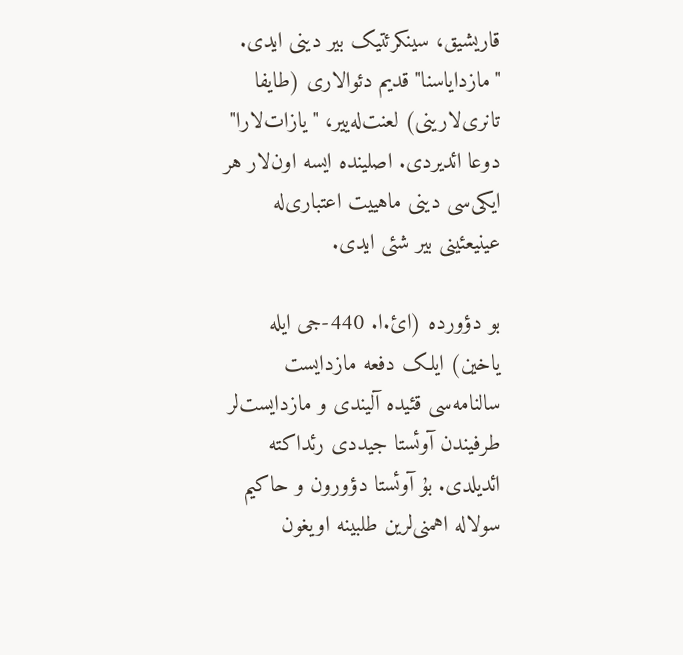قاریشیق، سینکرئتیک بیر دینی ایدی. "مازدایاسنا" قدیم دئوالاری (طایفا تانری‌لارینی) لعنت‌له‌ییر، "یازات‌لارا" دوعا ائدیردی. اصلینده ایسه اون‌لار هر ایکی‌سی دینی ماهییت اعتباری‌له عینیعئینی بیر شئی ایدی.

بو دؤورده (ائ.ا. 440-جی ایله یاخین) ایلک دفعه مازدایست سالنامه‌سی قئیده آلیندی و مازدایست‌لر طرفیندن آوئستا جیددی رئداکته ائدیلدی. بۇ آوئستا دؤورون و حاکیم سولاله اهمنی‌لرین طلبینه اویغون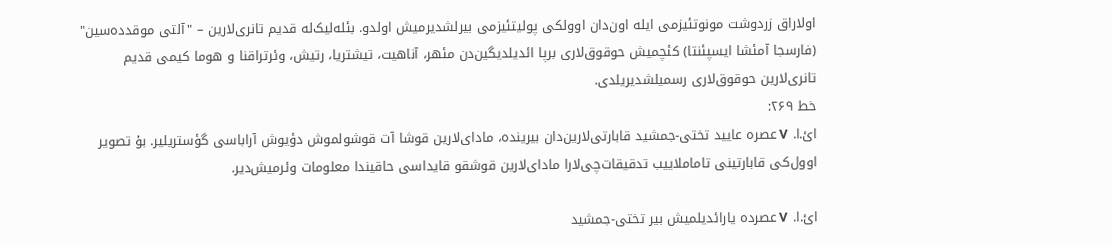اولاراق زردوشت مونوتئیزمی ایله اون‌دان اوولکی پولیتئیزمی بیرلشدیرمیش اولدو. بئله‌لیک‌له قدیم تانری‌لارین – "آلتی موقدده‌سین" (فارسجا آمئشا ایسپئنتا) کئچمیش حوقوق‌لاری برپا ائدیلدیگین‌دن مئهر، آناهیت، تیشتریا، رتیش، وئرتراقنا و هوما کیمی قدیم تانری‌لارین حوقوق‌لاری رسمیلشدیریلدی.
خط ۲۶۹:
ائ.ا. V عصره عایید تختی-جمشید قابارتی‌لارین‌دان بیرینده، مادای‌لارین قوشا آت قوشولموش دؤیوش آراباسی گؤستریلیر. بۇ تصویر اوول‌کی قابارتینی تاماملاییب تدقیقات‌چی‌لارا مادای‌لارین قوشقو قایداسی حاقیندا معلومات وئرمیش‌دیر.

ائ.ا. V عصرده یارائدیلمیش بیر تختی-جمشید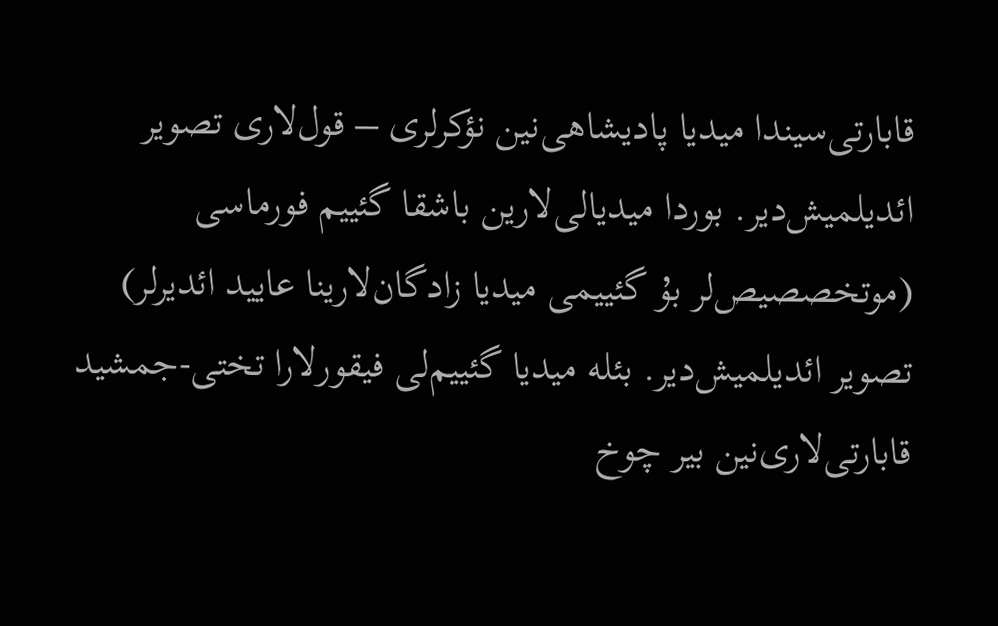قابارتی‌سیندا میدیا پادیشاهی‌نین نؤکرلری – قول‌لاری تصویر ائدیلمیش‌دیر. بوردا میدیالی‌لارین باشقا گئییم فورماسی (موتخصصیص‌لر بۇ گئییمی میدیا زادگان‌لارینا عایید ائدیرلر) تصویر ائدیلمیش‌دیر. بئله میدیا گئییم‌لی فیقورلارا تختی-جمشید قابارتی‌لاری‌نین بیر چوخ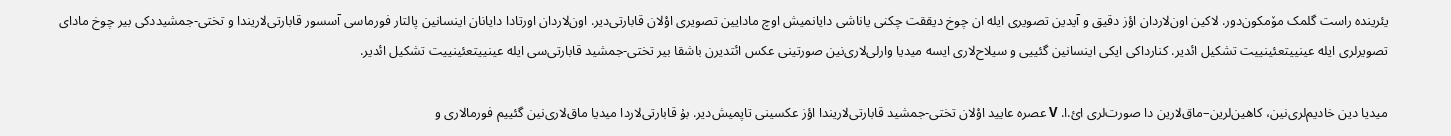یئرینده راست گلمک مۆمکون‌دور. لاکین اون‌لاردان اؤز دقیق و آیدین تصویری ایله ان چوخ دیققت چکنی یاناشی دایانمیش اوچ مادایین تصویری اوْلان قابارتی‌دیر. اون‌لاردان اورتادا دایانان اینسانین پالتار فورماسی آسسور قابارتی‌لاریندا و تختی-جمشیددکی بیر چوخ مادای تصویرلری ایله عینییتعئینییت تشکیل ائدیر. کنارداکی ایکی اینسانین گئییی و سیلاح‌لاری ایسه میدیا وارلی‌لاری‌نین صورتینی عکس ائتدیرن باشقا بیر تختی-جمشید قابارتی‌سی ایله عینییتعئینییت تشکیل ائدیر.

میدیا دین خادیم‌لری‌نین، کاهین‌لرین–ماق‌لارین دا صورت‌لری ائ.ا. V عصره عایید اوْلان تختی-جمشید قابارتی‌لاریندا اؤز عکسینی تاپمیش‌دیر. بۇ قابارتی‌لاردا میدیا ماق‌لاری‌نین گئییم فورمالاری و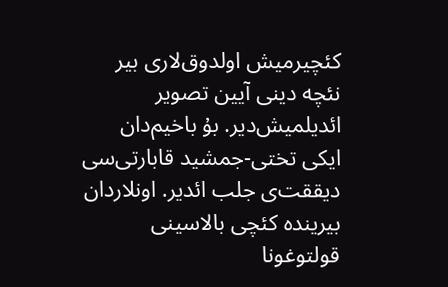کئچیرمیش اولدوق‌لاری بیر نئچه دینی آیین تصویر ائدیلمیش‌دیر. بۇ باخیم‌دان ایکی تختی-جمشید قابارتی‌سی دیققت‌ی جلب ائدیر. اونلاردان بیرینده کئچی بالاسینی قولتوغونا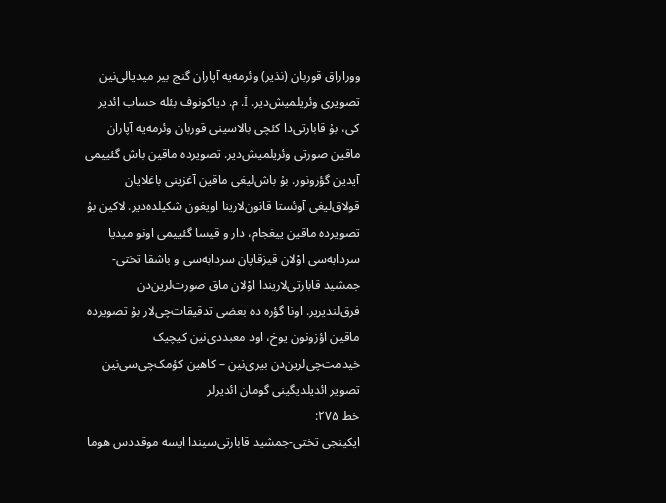ووراراق قوربان (نذیر) وئرمه‌یه آپاران گنج بیر میدیالی‌نین تصویری وئریلمیش‌دیر. İ. م. دیاکونوف بئله حساب ائدیر کی، بۇ قابارتی‌دا کئچی بالاسینی قوربان وئرمه‌یه آپاران ماقین صورتی وئریلمیش‌دیر. تصویرده ماقین باش گئییمی آیدین گؤرونور. بۇ باش‌لیغی ماقین آغزینی باغلایان قولاق‌لیغی آوئستا قانون‌لارینا اویغون شکیلده‌دیر. لاکین بۇ تصویرده ماقین ییغجام، دار و قیسا گئییمی اونو میدیا سردابه‌سی اوْلان قیزقاپان سردابه‌سی و باشقا تختی-جمشید قابارتی‌لاریندا اوْلان ماق صورت‌لرین‌دن فرق‌لندیریر. اونا گؤره ده بعضی تدقیقات‌چی‌لار بۇ تصویرده ماقین اؤزونون یوخ، اود معبددی‌نین کیچیک خیدمت‌چی‌لرین‌دن بیری‌نین – کاهین کؤمک‌چی‌سی‌نین تصویر ائدیلدیگینی گومان ائدیرلر
خط ۲۷۵:
ایکینجی تختی-جمشید قابارتی‌سیندا ایسه موقددس هوما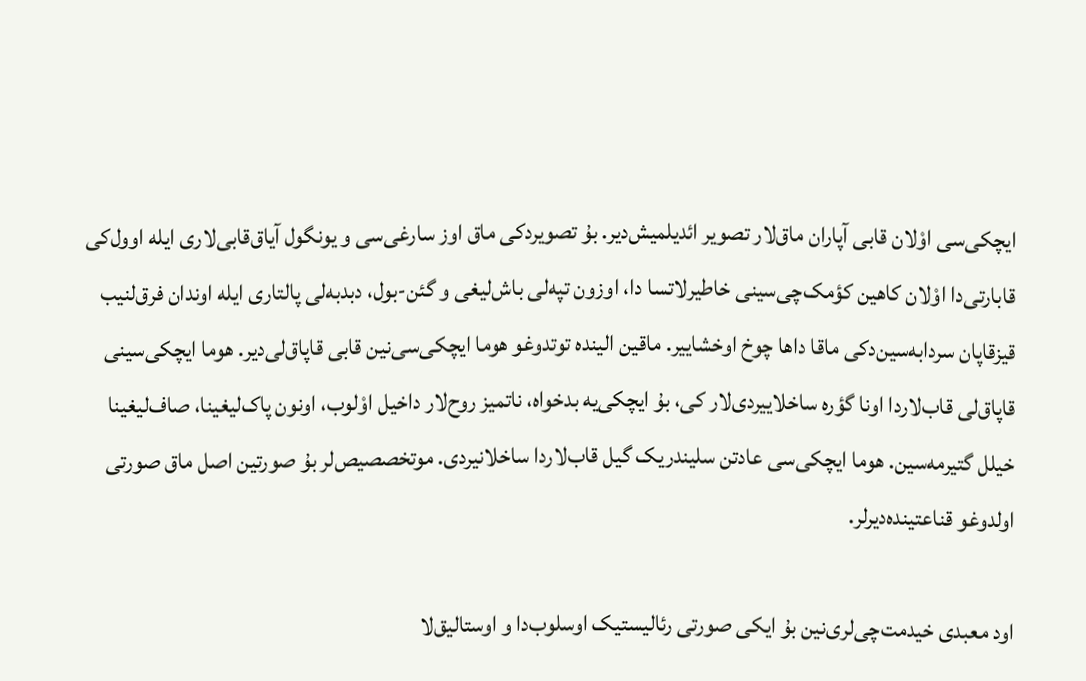ایچکی‌سی اوْلان قابی آپاران ماق‌لار تصویر ائدیلمیش‌دیر. بۇ تصویردکی ماق اوز سارغی‌سی و یونگول آیاق‌قابی‌لاری ایله اوول‌کی قابارتی‌دا اوْلان کاهین کؤمک‌چی‌سینی خاطیرلاتسا دا، اوزون تپه‌لی باش‌لیغی و گئن-بول، دبدبه‌لی پالتاری ایله اوندان فرق‌لنیب قیزقاپان سردابه‌سین‌دکی ماقا داها چوخ اوخشاییر. ماقین الینده توتدوغو هوما ایچکی‌سی‌نین قابی قاپاق‌لی‌دیر. هوما ایچکی‌سینی قاپاق‌لی قاب‌لاردا اونا گؤره ساخلاییردی‌لار کی، بۇ ایچکی‌یه بدخواه، ناتمیز روح‌لار داخیل اوْلوب، اونون پاک‌لیغینا، صاف‌لیغینا خیلل گتیرمه‌سین. هوما ایچکی‌سی عادتن سلیندریک گیل قاب‌لاردا ساخلانیردی. موتخصصیص‌لر بۇ صورتین اصل ماق صورتی اولدوغو قناعتینده‌دیرلر.

اود معبدی خیدمت‌چی‌لری‌نین بۇ ایکی صورتی رئالیستیک اوسلوب‌دا و اوستالیق‌لا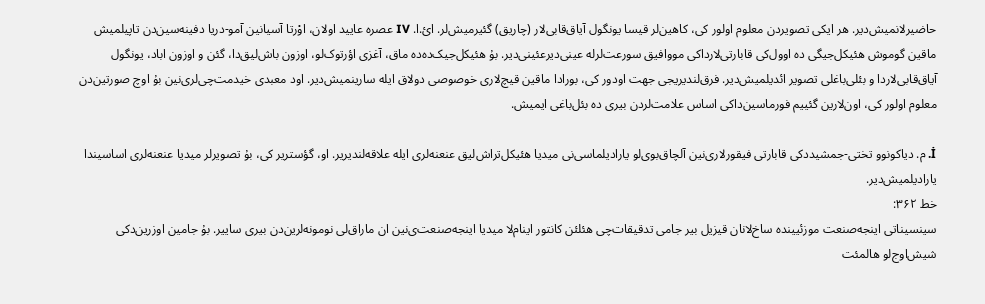حاضیرلانمیش‌دیر. هر ایکی تصویردن معلوم اولور کی، کاهین‌لر قیسا یونگول آیاق‌قابی‌لار (چاریق) گئیرمیش‌لر. ائ.ا. IV عصره عایید اولان، اوْرتا آسیانین آمو-دریا دفینه‌سین‌دن تاپیلمیش ماقین گوموش هئیکل‌جیگی ده اوول‌کی قابارتی‌لارداکی مووافیق سورعت‌لرله عینی‌دیرعئینی‌دیر. بۇ هئیکل‌جیک‌ده‌ده ماق، آغزی اؤرتوک‌لو، اوزون باش‌لیق‌دا، گئن و اوزون اباد، یونگول آیاق‌قابی‌لاردا و بئلی‌باغلی تصویر ائدیلمیش‌دیر. فرق‌لندیریجی جهت اودور کی، بورادا ماقین قیچ‌لاری خوصوصی دولاق ایله سارینمیش‌دیر. اود معبدی خیدمت‌چی‌لری‌نین بۇ اوچ صورتین‌دن معلوم اولور کی، اون‌لارین گئییم فورماسین‌داکی اساس علامت‌لردن بیری ده بئل‌باغی ایمیش.

İ. م. دیاکونوو تختی-جمشیددکی قابارتی فیقورلاری‌نین آلچاق‌بوی‌لو یارادیلماسی‌نی میدیا هئیکل‌تراش‌لیق عنعنه‌لری ایله علاقه‌لندیریر. او، گؤستریر کی، بۇ تصویرلر میدیا عنعنه‌لری اساسیندا یارادیلمیش‌دیر.
خط ۳۶۲:
سینسیناتی اینجه‌صنعت موزئیینده ساخ‌لانان قیزیل بیر جامی تدقیقات‌چی هئلئن کانتور اینام‌لا میدیا اینجه‌صنعت‌ی‌نین ان ماراق‌لی نومونه‌لرین‌دن بیری ساییر. بۇ جامین اوزرین‌دکی شیش‌اوج‌لو هالمئت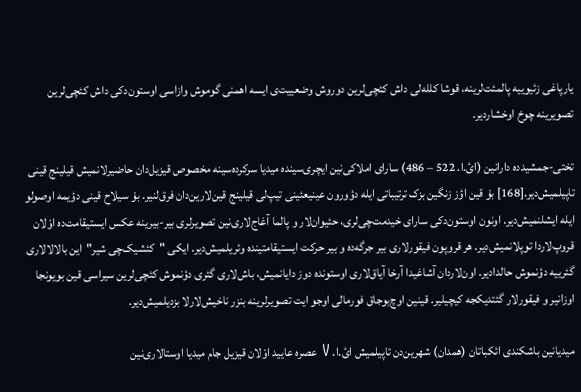یارپاغی زئیوییه پالمئت‌لرینه، قوشا کلله‌لی داش کئچی‌لرین دوروش وضعییت‌ی ایسه اهمنی گوموش وازاسی اوستون‌دکی داش کئچی‌لرین تصویرینه چوخ اوخشاردیر.

تختی-جمشیدده دارانین (ائ.ا. 522 – 486) سارای املاکی‌نین ایچری‌سینده میدیا سرکرده‌سینه مخصوص قیزیل‌دان حاضیرلانمیش قیلینج قینی تاپیلمیش‌دیر.[168] بۇ قین اؤز زنگین بزک ترتیباتی ایله دؤورون عینیعئینی تیپ‌لی قیلینج قین‌لارین‌دان فرق‌لنیر. بۇ سیلاح قینی دؤیمه اوصولو ایله ایشلنمیش‌دیر. اونون اوستون‌دکی سارای خیدمت‌چی‌لری، حئیوان‌لار و پالما آغاج‌لاری‌نین تصویرلری بیر-بیرینه عکس ایستیقامت‌ده اوْلان قروپ‌لاردا توپلانمیش‌دیر. هر قروپون فیقورلاری بیر جرگه‌ده و بیر حرکت ایستیقامتینده وئریلمیش‌دیر. ایکی "کئشیک‌چی شیر"این بالالالاری گئرییه دؤنموش حالدادیر. اون‌لاردان آشاغیدا آرخا آیاق‌لاری اوستونده دوز دایانمیش، باش‌لاری گئری دؤنموش کئچی‌لرین سیراسی قین بویونجا اوزانیر و فیقورلار گئتدیکجه کیچیلیر. قینین اوچ‌بوجاق فورمالی اوجو ایت تصویرلرینه بنزر ناخیش‌لارلا بزدیلمیش‌دیر.

میدیانین باشکندی ائکباتان (همدان) شهرین‌دن تاپیلمیش ائ.ا. V عصره عایید اوْلان قیزیل جام میدیا اوستالاری‌نین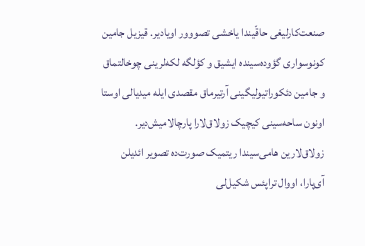صنعت‌کارلیغی حاقّیندا یاخشی تصووور اویادیر. قیزیل جامین کونوسواری گؤوده‌سینده ایشیق و کؤلگه لکه‌لرینی چوخالتماق و جامین دئکوراتیولیگینی آرتیرماق مقصدی ایله میدیالی اوستا اونون ساحه‌سینی کیچیک زولاق‌لارا پارچالامیش‌دیر. زولاق‌لارین هامی‌سیندا ریتمیک صورت‌ده تصویر ائدیلن آی‌پارا، اووال تراپئس شکیل‌لی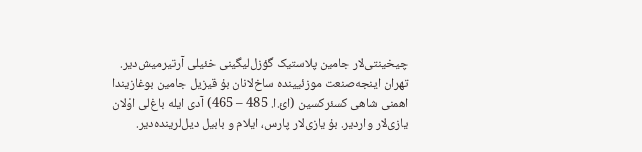چیخینتی‌لار جامین پلاستیک گؤزل‌لیگینی خئیلی آرتیرمیش‌دیر. تهران اینجه‌صنعت موزئیینده ساخ‌لانان بۇ قیزیل جامین بوغازیندا اهمنی شاهی کسئرکسین (ائ.ا. 485 – 465) آدی ایله باغ‌لی اوْلان یازی‌لار واردیر. بۇ یازی‌لار پارس، ایلام و بابیل دیل‌لرینده‌دیر.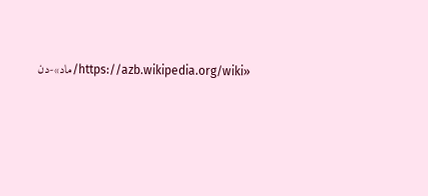«https://azb.wikipedia.org/wiki/ماد»-دن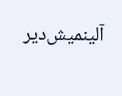آلینمیش‌دیر